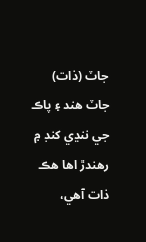جاٽ (ذات)
جاٽ هند ۽ پاڪ جي ننڍي کنڊ ۾ رهندڙ اها هڪ ذات آهي،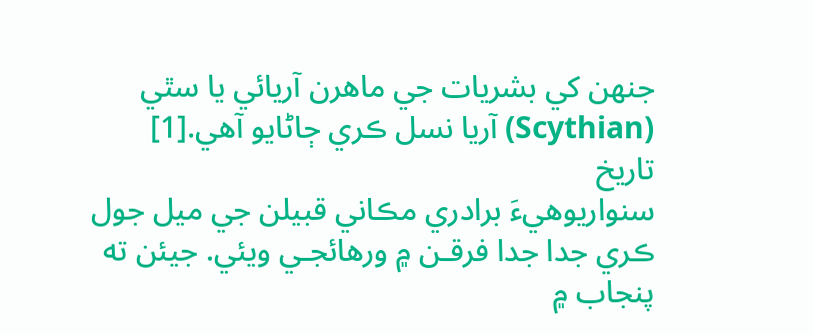جنهن کي بشريات جي ماهرن آريائي يا سٿي (Scythian) آريا نسل ڪري ڄاڻايو آهي.[1]
تاريخ
سنواريوهيءَ برادري مڪاني قبيلن جي ميل جول ڪري جدا جدا فرقـن ۾ ورهائجـي ويئي. جيئن ته پنجاب ۾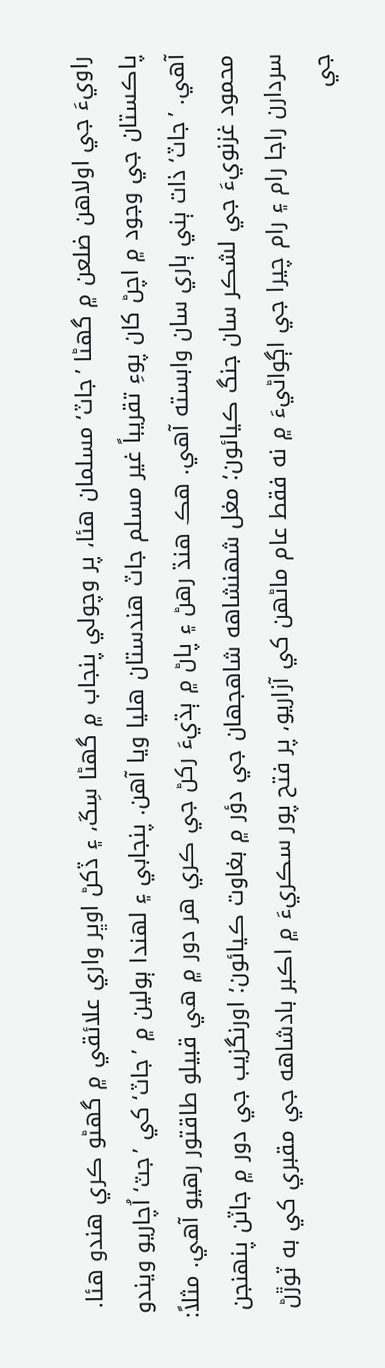راويءَ جي اولاهن ضلعن ۾ گهڻا ’جاٽ‘ مسلمان هئا، پر وچولي پنجاب ۾ گهڻا سِکَ، ۽ ڏکڻ اوڀر واري علائقي ۾ گهڻو ڪري هندو هئا. پاڪستان جي وجود ۾ اچڻ کان پوءِ تقريباً غير مسلم جاٽ هندستان هليا ويا آهن. پنجابي ۽ لهندا ٻولين ۾ ’جاٽ‘ کي ’جٽ‘ اُچاريو ويندو آهي. ’جاٽ‘ ذات ٻني ٻاري سان وابسته آهي. هڪ هنڌ رهڻ ۽ پاڻ ۾ ٻڌيءَ رکڻ جي ڪري هر دور ۾ هي قبيلو طاقتور رهيو آهي. مثلاً: محمود غزنويءَ جي لشڪر سان جنگ ڪيائون؛ مغل شهنشاهه شاهجهان جي دؤر ۾ بغاوت ڪيائون؛ اورنگزيب جي دور ۾ جاٽن پنهنجن سردارن راجا رام ۽ رام چيرا جي اڳواڻيءَ ۾ نه فقط عام ماڻهن کي آزاريو، پر فتح پور سڪريءَ ۾ اڪبر بادشاهه جي مقبري کي به ٽوڙڻ جي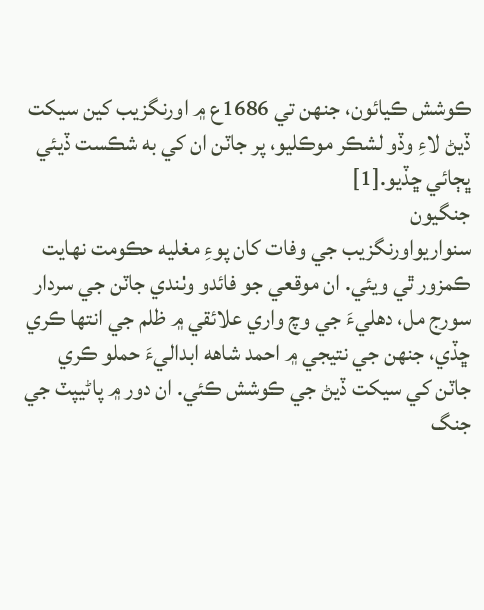ڪوشش ڪيائون، جنهن تي 1686ع ۾ اورنگزيب کين سيکت ڏيڻ لاءِ وڏو لشڪر موڪليو، پر جاٽن ان کي به شڪست ڏيئي ڀڄائي ڇڏيو.[1]
جنگيون
سنواريواورنگزيب جي وفات کان پوءِ مغليه حڪومت نهايت ڪمزور ٿي ويئي. ان موقعي جو فائدو وٺندي جاٽن جي سردار سورج مل، دهليءَ جي وچ واري علائقي ۾ ظلم جي انتها ڪري ڇڏي، جنهن جي نتيجي ۾ احمد شاهه ابداليءَ حملو ڪري جاٽن کي سيکت ڏيڻ جي ڪوشش ڪئي. ان دور ۾ پاڻيپٽ جي جنگ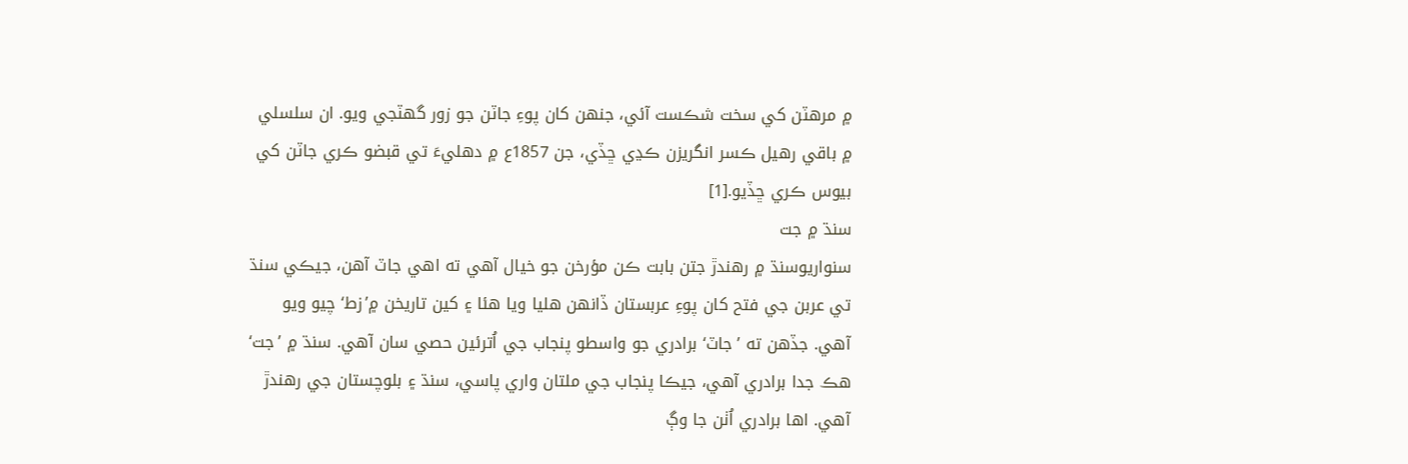۾ مرهٽن کي سخت شڪست آئي، جنهن کان پوءِ جاٽن جو زور گهٽجي ويو. ان سلسلي ۾ باقي رهيل ڪسر انگريزن ڪڍي ڇڏي، جن 1857ع ۾ دهليءَ تي قبضو ڪري جاٽن کي بيوس ڪري ڇڏيو.[1]
سنڌ ۾ جت
سنواريوسنڌ ۾ رهندڙ جتن بابت ڪن مؤرخن جو خيال آهي ته اهي جاٽ آهن، جيڪي سنڌ تي عربن جي فتح کان پوءِ عربستان ڏانهن هليا ويا هئا ۽ کين تاريخن ۾’زط‘ چيو ويو آهي. جڏهن ته ’جاٽ‘ برادري جو واسطو پنجاب جي اُترئين حصي سان آهي. سنڌ ۾ ’جت‘ هڪ جدا برادري آهي، جيڪا پنجاب جي ملتان واري پاسي، سنڌ ۽ بلوچستان جي رهندڙ آهي. اها برادري اُٺن جا وڳ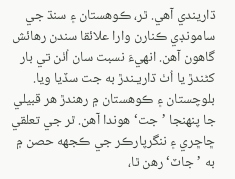ڌاريندي آهي. ٿر، ڪوهستان ۽ سنڌ جي سامونڊي ڪنارن وارا علائقا سندن رهائش گاهون آهن. انهيءَ نسبت سان اُٺن تي بار کڻندڙ يا اُٺ ڌاريـندڙ به جت سڏيا ويا. بلوچستان ۽ ڪوهستان ۾ رهندڙ هر قبيلي جا پنهنجا ’جت‘ هوندا آهن. ٿر جي تعلقي ڇاڇري ۽ ننگرپارڪر جي ڪجهه حصن ۾ به ’جاٽ‘ رهن ٿا،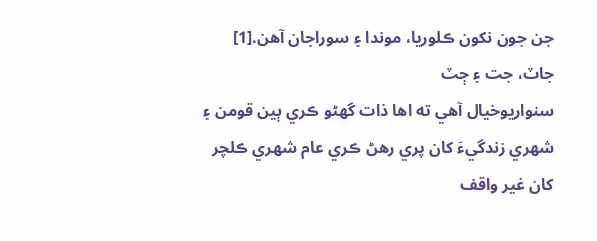جن جون نکون ڪلوريا، موندا ۽ سوراجان آهن.[1]
جاٽ، جت ۽ ڄٽ
سنواريوخيال آهي ته اها ذات گهڻو ڪري ٻين قومن ۽ شهري زندگيءَ کان پري رهڻ ڪري عام شهري ڪلچر کان غير واقف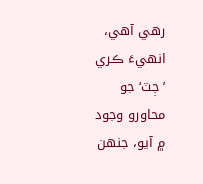رهي آهي، انهيءَ ڪري ’ڄٽ‘ جو محاورو وجود ۾ آيو، جنهن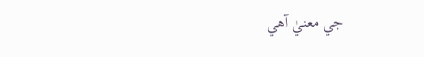جي معنيٰ آهي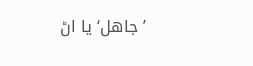’جاهل‘ يا اڻ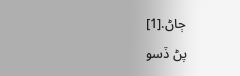ڄاڻ.[1]
پڻ ڏسو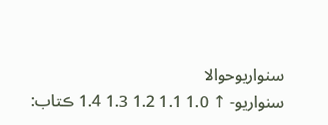سنواريوحوالا
سنواريو- ↑ 1.0 1.1 1.2 1.3 1.4 ڪتاب: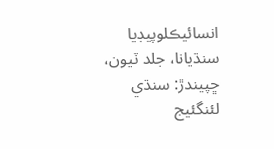انسائيڪلوپيڊيا سنڌيانا، جلد ٽيون، ڇپيندڙ: سنڌي لئنگئيج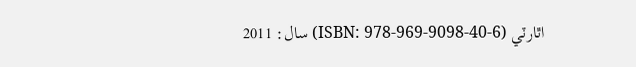اٿارٽي (ISBN: 978-969-9098-40-6) سال: 2011